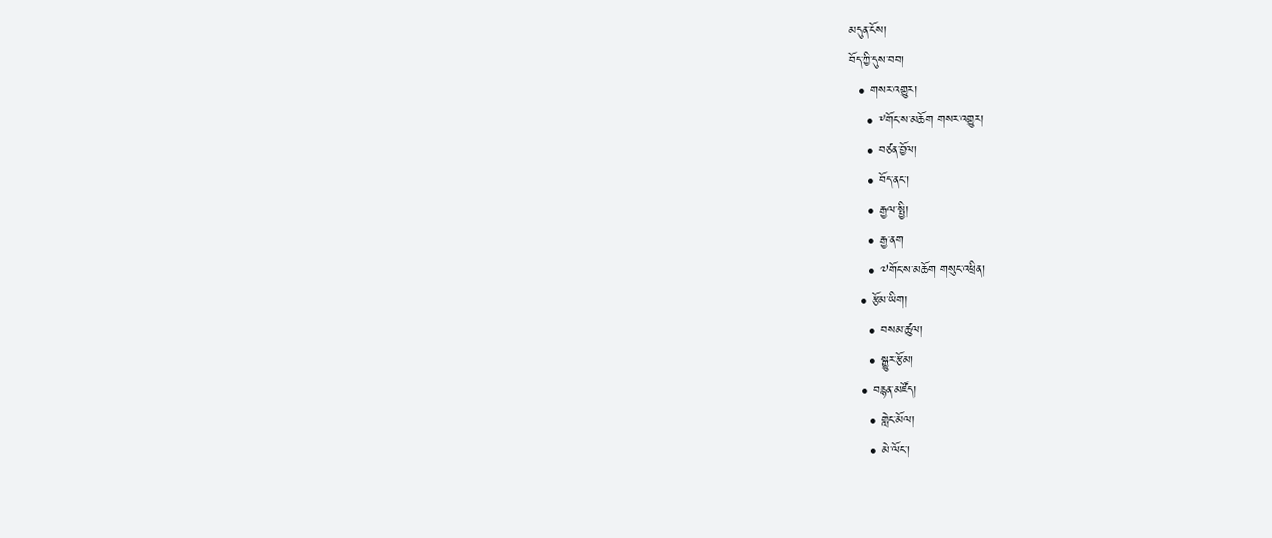མདུན་ངོས།
བོད་ཀྱི་དུས་བབ།
  • གསར་འགྱུར།
    • ༸གོང་ས་མཆོག གསར་འགྱུར།
    • བཙན་བྱོལ།
    • བོད་ནང་།
    • རྒྱལ་སྤྱི།
    • རྒྱ་ནག
    • ༧གོང་ས་མཆོག གསུང་འཕྲིན།
  • རྩོམ་ཡིག།
    • བསམ་ཚུལ།
    • སྒྱུར་རྩོམ།
  • བརྙན་མཛོད།
    • གླེང་མོལ།
    • མེ་ལོང་།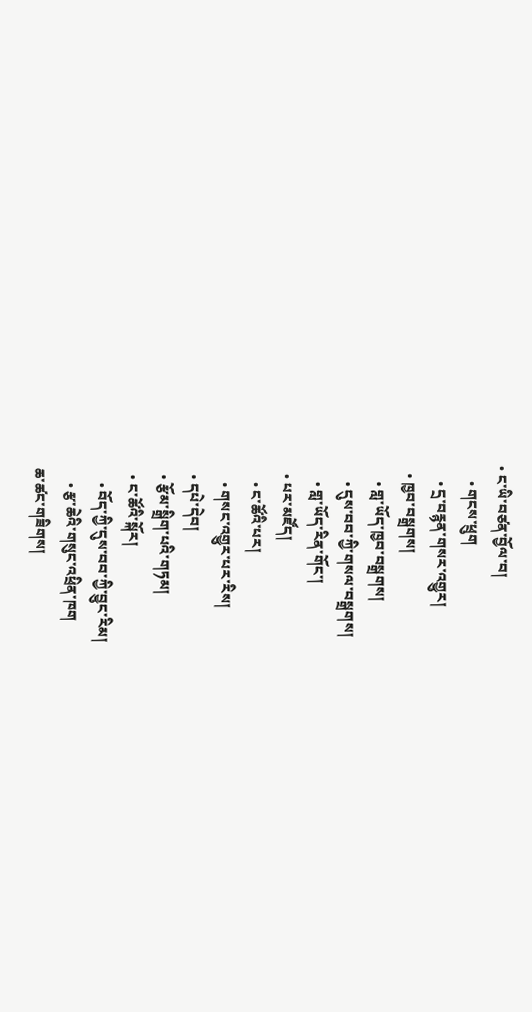• ང་ཡི་བཙན་བྱོལ་བ།
    • གངས་ཕྲུག
    • དྲ་བརྙན་གསར་འགྱུར།
  • ཁྱབ་བསྒྲགས།
    • གླ་ཡོད་ཁྱབ་བསྒྲགས།
    • དུས་བབ་ཀྱི་གསལ་བསྒྲགས།
    • གླ་ཡོད་རིན་གོང་།
  • པར་མཛོད།
    • ང་ཚོའི་པར།
    • གསང་འགྱུར་པར་རིས།
  • དཔེ་དེབ།
  • རྩོམ་སྒྲིག་པའི་གཏམ།
  • ང་ཚོའི་སྐོར།
    • བོད་ཀྱི་དུས་བབ་ཀྱི་བྱུང་རིམ།
    • རྩ་ཆེའི་གསུང་འཕྲིན་ཁག
ཆ་ཚང་གཟིགས།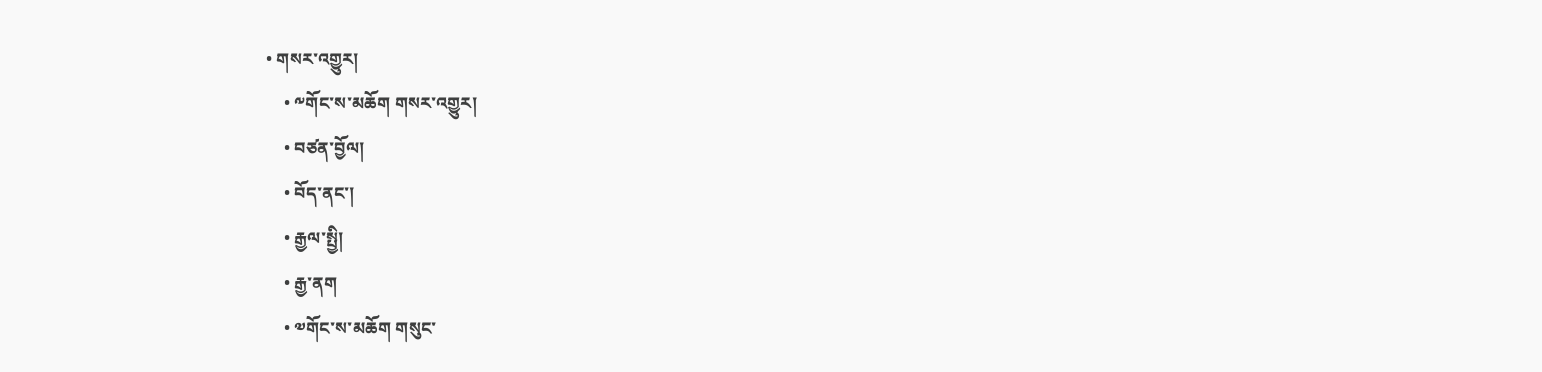• གསར་འགྱུར།
    • ༸གོང་ས་མཆོག གསར་འགྱུར།
    • བཙན་བྱོལ།
    • བོད་ནང་།
    • རྒྱལ་སྤྱི།
    • རྒྱ་ནག
    • ༧གོང་ས་མཆོག གསུང་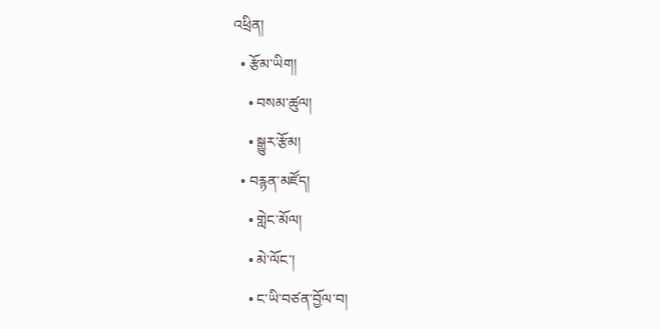འཕྲིན།
  • རྩོམ་ཡིག།
    • བསམ་ཚུལ།
    • སྒྱུར་རྩོམ།
  • བརྙན་མཛོད།
    • གླེང་མོལ།
    • མེ་ལོང་།
    • ང་ཡི་བཙན་བྱོལ་བ།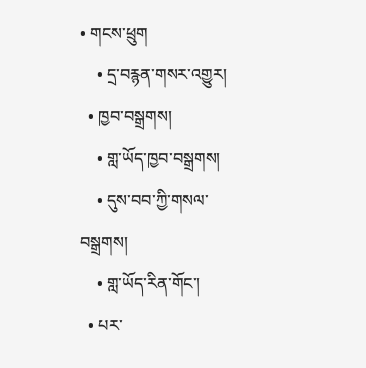• གངས་ཕྲུག
    • དྲ་བརྙན་གསར་འགྱུར།
  • ཁྱབ་བསྒྲགས།
    • གླ་ཡོད་ཁྱབ་བསྒྲགས།
    • དུས་བབ་ཀྱི་གསལ་བསྒྲགས།
    • གླ་ཡོད་རིན་གོང་།
  • པར་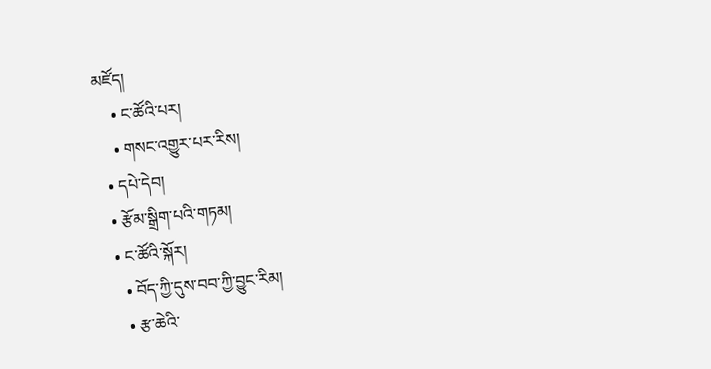མཛོད།
    • ང་ཚོའི་པར།
    • གསང་འགྱུར་པར་རིས།
  • དཔེ་དེབ།
  • རྩོམ་སྒྲིག་པའི་གཏམ།
  • ང་ཚོའི་སྐོར།
    • བོད་ཀྱི་དུས་བབ་ཀྱི་བྱུང་རིམ།
    • རྩ་ཆེའི་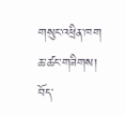གསུང་འཕྲིན་ཁག
ཆ་ཚང་གཟིགས།
བོད་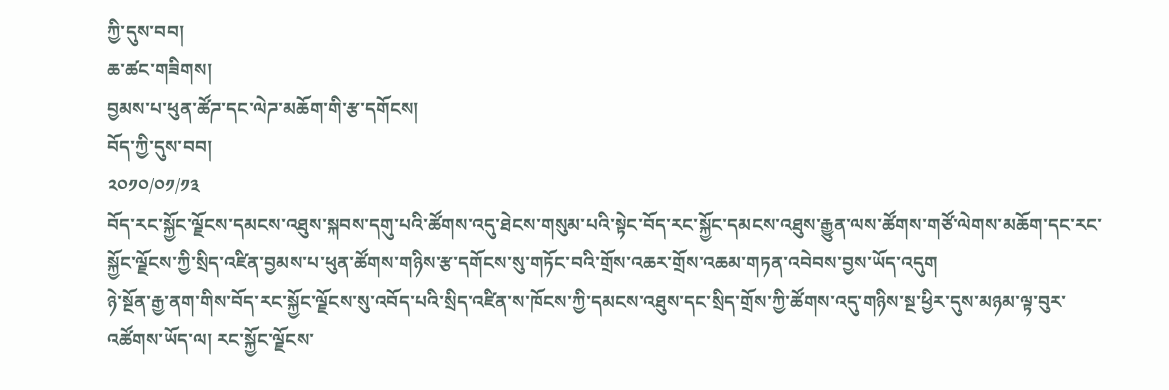ཀྱི་དུས་བབ།
ཆ་ཚང་གཟིགས།
བྱམས་པ་ཕུན་ཚོཌ་དང་ལེཌ་མཆོག་གི་རྩ་དགོངས།
བོད་ཀྱི་དུས་བབ།
༢༠༡༠/༠༡/༡༣
བོད་རང་སྐྱོང་ལྗོངས་དམངས་འཐུས་སྐབས་དགུ་པའི་ཚོགས་འདུ་ཐེངས་གསུམ་པའི་སྟེང་བོད་རང་སྐྱོང་དམངས་འཐུས་རྒྱུན་ལས་ཚོགས་གཙོ་ལེགས་མཆོག་དང་རང་སྐྱོང་ལྗོངས་ཀྱི་སྲིད་འཛིན་བྱམས་པ་ཕུན་ཚོགས་གཉིས་རྩ་དགོངས་སུ་གཏོང་བའི་གྲོས་འཆར་གྲོས་འཆམ་གཏན་འབེབས་བྱས་ཡོད་འདུག
ཉེ་སྔོན་རྒྱ་ནག་གིས་བོད་རང་སྐྱོང་ལྗོངས་སུ་འབོད་པའི་སྲིད་འཛིན་ས་ཁོངས་ཀྱི་དམངས་འཐུས་དང་སྲིད་གྲོས་ཀྱི་ཚོགས་འདུ་གཉིས་སྔ་ཕྱིར་དུས་མཉམ་ལྟ་བུར་འཚོགས་ཡོད་ལ། རང་སྐྱོང་ལྗོངས་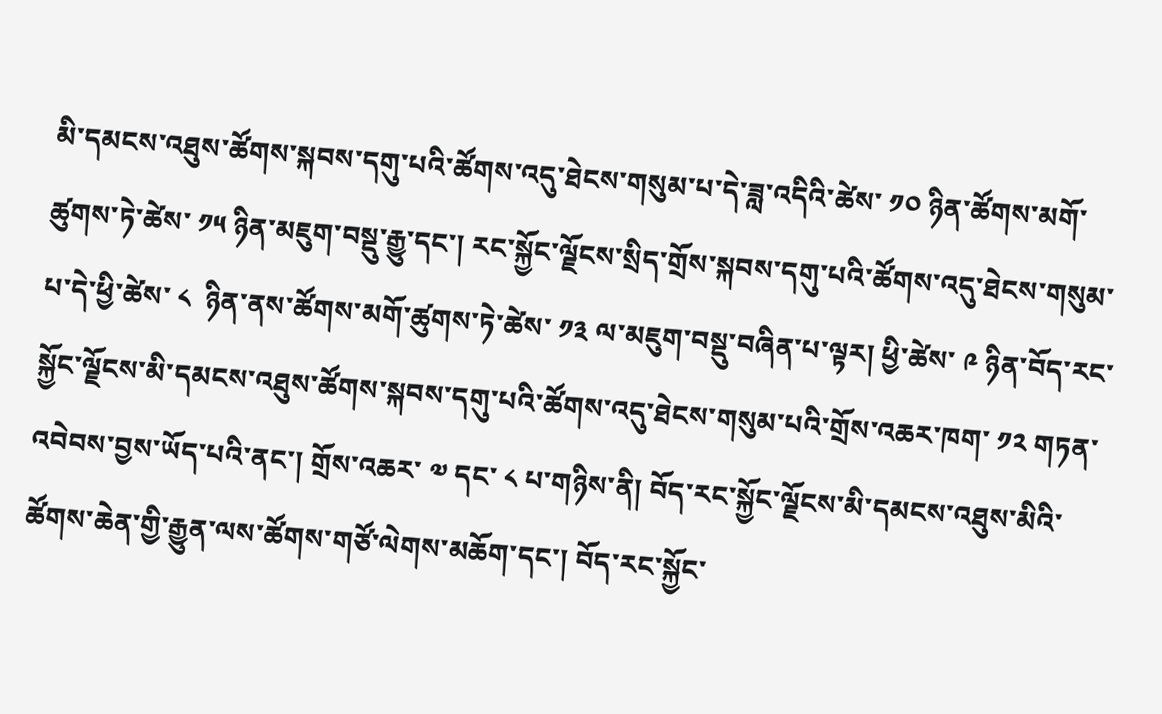མི་དམངས་འཐུས་ཚོགས་སྐབས་དགུ་པའི་ཚོགས་འདུ་ཐེངས་གསུམ་པ་དེ་ཟླ་འདིའི་ཚེས་ ༡༠ ཉིན་ཚོགས་མགོ་ཚུགས་ཏེ་ཚེས་ ༡༥ ཉིན་མཇུག་བསྡུ་རྒྱུ་དང་། རང་སྐྱོང་ལྗོངས་སྲིད་གྲོས་སྐབས་དགུ་པའི་ཚོགས་འདུ་ཐེངས་གསུམ་པ་དེ་ཕྱི་ཚེས་ ༨  ཉིན་ནས་ཚོགས་མགོ་ཚུགས་ཏེ་ཚེས་ ༡༣ ལ་མཇུག་བསྡུ་བཞིན་པ་ལྟར། ཕྱི་ཚེས་ ༩ ཉིན་བོད་རང་སྐྱོང་ལྗོངས་མི་དམངས་འཐུས་ཚོགས་སྐབས་དགུ་པའི་ཚོགས་འདུ་ཐེངས་གསུམ་པའི་གྲོས་འཆར་ཁག་ ༡༢ གཏན་འབེབས་བྱས་ཡོད་པའི་ནང་། གྲོས་འཆར་ ༧ དང་ ༨ པ་གཉིས་ནི། བོད་རང་སྐྱོང་ལྗོངས་མི་དམངས་འཐུས་མིའི་ཚོགས་ཆེན་གྱི་རྒྱུན་ལས་ཚོགས་གཙོ་ལེགས་མཆོག་དང་། བོད་རང་སྐྱོང་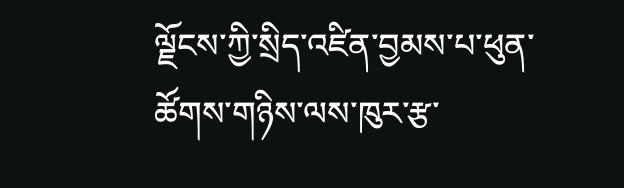ལྗོངས་ཀྱི་སྲིད་འཛིན་བྱམས་པ་ཕུན་ཚོགས་གཉིས་ལས་ཁུར་རྩ་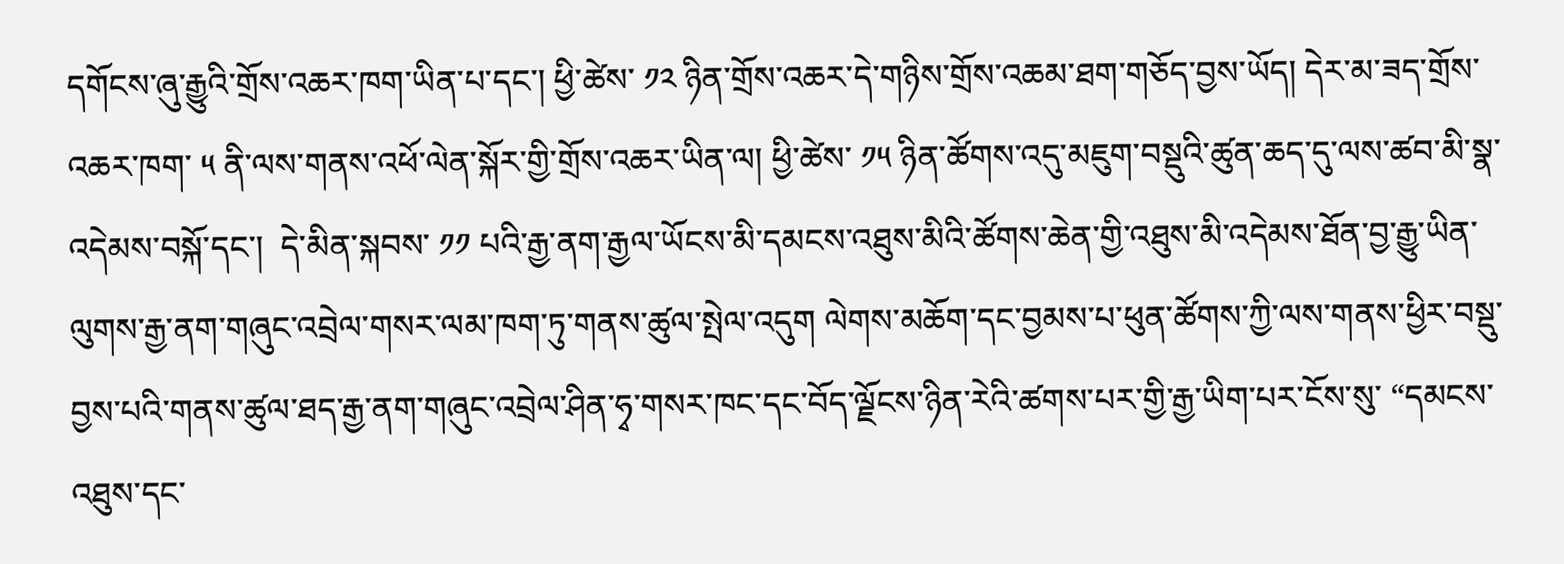དགོངས་ཞུ་རྒྱུའི་གྲོས་འཆར་ཁག་ཡིན་པ་དང་། ཕྱི་ཚེས་ ༡༢ ཉིན་གྲོས་འཆར་དེ་གཉིས་གྲོས་འཆམ་ཐག་གཅོད་བྱས་ཡོད། དེར་མ་ཟད་གྲོས་འཆར་ཁག་ ༥ ནི་ལས་གནས་འཕོ་ལེན་སྐོར་གྱི་གྲོས་འཆར་ཡིན་ལ། ཕྱི་ཚེས་ ༡༥ ཉིན་ཚོགས་འདུ་མཇུག་བསྡུའི་ཚུན་ཆད་དུ་ལས་ཚབ་མི་སྣ་འདེམས་བསྐོ་དང་།  དེ་མིན་སྐབས་ ༡༡ པའི་རྒྱ་ནག་རྒྱལ་ཡོངས་མི་དམངས་འཐུས་མིའི་ཚོགས་ཆེན་གྱི་འཐུས་མི་འདེམས་ཐོན་བྱ་རྒྱུ་ཡིན་ལུགས་རྒྱ་ནག་གཞུང་འབྲེལ་གསར་ལམ་ཁག་ཏུ་གནས་ཚུལ་སྤེལ་འདུག ལེགས་མཆོག་དང་བྱམས་པ་ཕུན་ཚོགས་ཀྱི་ལས་གནས་ཕྱིར་བསྡུ་བྱས་པའི་གནས་ཚུལ་ཐད་རྒྱ་ནག་གཞུང་འབྲེལ་ཤིན་ཧྭ་གསར་ཁང་དང་བོད་ལྗོངས་ཉིན་རེའི་ཚགས་པར་གྱི་རྒྱ་ཡིག་པར་ངོས་སུ་ “དམངས་འཐུས་དང་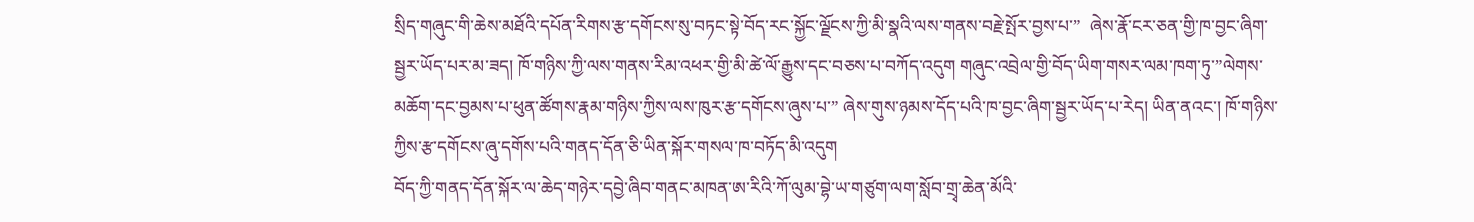སྲིད་གཞུང་གི་ཆེས་མཐོའི་དཔོན་རིགས་རྩ་དགོངས་སུ་བཏང་སྟེ་བོད་རང་སྐྱོང་ལྗོངས་ཀྱི་མི་སྣའི་ལས་གནས་བརྗེ་སྤོར་བྱས་པ་”  ཞེས་རྣོ་ངར་ཅན་གྱི་ཁ་བྱང་ཞིག་སྦྱར་ཡོད་པར་མ་ཟད། ཁོ་གཉིས་ཀྱི་ལས་གནས་རིམ་འཕར་གྱི་མི་ཚེ་ལོ་རྒྱུས་དང་བཅས་པ་བཀོད་འདུག གཞུང་འབྲེལ་གྱི་བོད་ཡིག་གསར་ལམ་ཁག་ཏུ་”ལེགས་མཆོག་དང་བྱམས་པ་ཕུན་ཚོགས་རྣམ་གཉིས་ཀྱིས་ལས་ཁུར་རྩ་དགོངས་ཞུས་པ་” ཞེས་གུས་ཉམས་དོད་པའི་ཁ་བྱང་ཞིག་སྦྱར་ཡོད་པ་རེད། ཡིན་ནའང་། ཁོ་གཉིས་ཀྱིས་རྩ་དགོངས་ཞུ་དགོས་པའི་གནད་དོན་ཅི་ཡིན་སྐོར་གསལ་ཁ་བཏོད་མི་འདུག
བོད་ཀྱི་གནད་དོན་སྐོར་ལ་ཆེད་གཉེར་དབྱེ་ཞིབ་གནང་མཁན་ཨ་རིའི་ཀོ་ལུམ་བྷེ་ཡ་གཙུག་ལག་སློབ་གྲྭ་ཆེན་མོའི་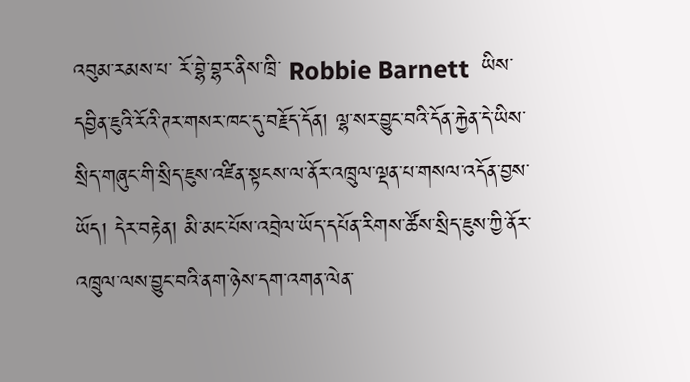འབུམ་རམས་པ་ རོ་བྷེ་བྷར་ནིས་ཁྲི་ Robbie Barnett  ཡིས་དབྱིན་ཇུའི་རོའི་ཊར་གསར་ཁང་དུ་བརྗོད་དོན། ལྷ་སར་བྱུང་བའི་དོན་རྐྱེན་དེ་ཡིས་སྲིད་གཞུང་གི་སྲིད་ཇུས་འཛིན་སྟངས་ལ་ནོར་འཁྲུལ་ལྡན་པ་གསལ་འདོན་བྱས་ཡོད། དེར་བརྟེན། མི་མང་པོས་འབྲེལ་ཡོད་དཔོན་རིགས་ཚོས་སྲིད་ཇུས་ཀྱི་ནོར་འཁྲུལ་ལས་བྱུང་བའི་ནག་ཉེས་དག་འགན་ལེན་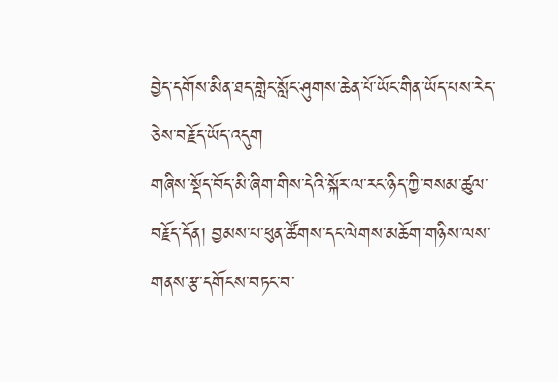བྱེད་དགོས་མིན་ཐད་གླེང་སློང་ཤུགས་ཆེན་པོ་ཡོང་གིན་ཡོད་པས་རེད་ཅེས་བརྗོད་ཡོད་འདུག
གཞིས་སྡོད་བོད་མི་ཞིག་གིས་དེའི་སྐོར་ལ་རང་ཉིད་ཀྱི་བསམ་ཚུལ་བརྗོད་དོན། བྱམས་པ་ཕུན་ཚོགས་དང་ལེགས་མཆོག་གཉིས་ལས་གནས་རྩ་དགོངས་བཏང་བ་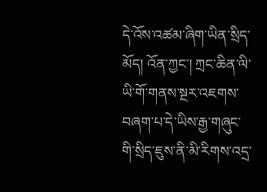དེ་འོས་འཚམ་ཞིག་ཡིན་སྲིད་མོད། འོན་ཀྱང་། ཀྲང་ཆིན་ལི་ཡི་གོ་གནས་སྔར་འཇགས་བཞག་པ་དེ་ཡིས་རྒྱ་གཞུང་གི་སྲིད་ཇུས་ནི་མི་རིགས་འདྲ་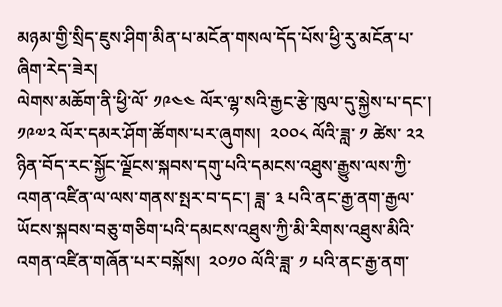མཉམ་གྱི་སྲིད་ཇུས་ཤིག་མིན་པ་མངོན་གསལ་དོད་པོས་ཕྱི་རུ་མངོན་པ་ཞིག་རེད་ཟེར།
ལེགས་མཆོག་ནི་ཕྱི་ལོ་ ༡༩༤༤ ལོར་ལྷ་སའི་རྒྱང་རྩེ་ཁུལ་དུ་སྐྱེས་པ་དང་། ༡༩༧༢ ལོར་དམར་ཤོག་ཚོགས་པར་ཞུགས།  ༢༠༠༨ ལོའི་ཟླ་ ༡ ཚེས་ ༢༢ ཉིན་བོད་རང་སྐྱོང་ལྗོངས་སྐབས་དགུ་པའི་དམངས་འཐུས་རྒྱུས་ལས་ཀྱི་འགན་འཛིན་ལ་ལས་གནས་སྤར་བ་དང་། ཟླ་ ༣ པའི་ནང་རྒྱ་ནག་རྒྱལ་ཡོངས་སྐབས་བཅུ་གཅིག་པའི་དམངས་འཐུས་ཀྱི་མི་རིགས་འཐུས་མིའི་འགན་འཛིན་གཞོན་པར་བསྐོས།  ༢༠༡༠ ལོའི་ཟླ་ ༡ པའི་ནང་རྒྱ་ནག་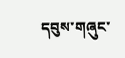དབུས་གཞུང་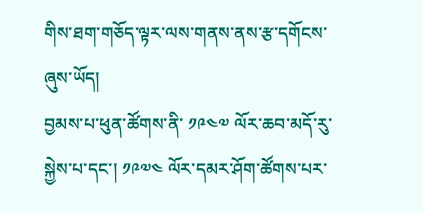གིས་ཐག་གཅོད་ལྟར་ལས་གནས་ནས་རྩ་དགོངས་ཞུས་ཡོད།
བྱམས་པ་ཕུན་ཚོགས་ནི་ ༡༩༤༧ ལོར་ཆབ་མདོ་རུ་སྐྱེས་པ་དང་། ༡༩༧༤ ལོར་དམར་ཤོག་ཚོགས་པར་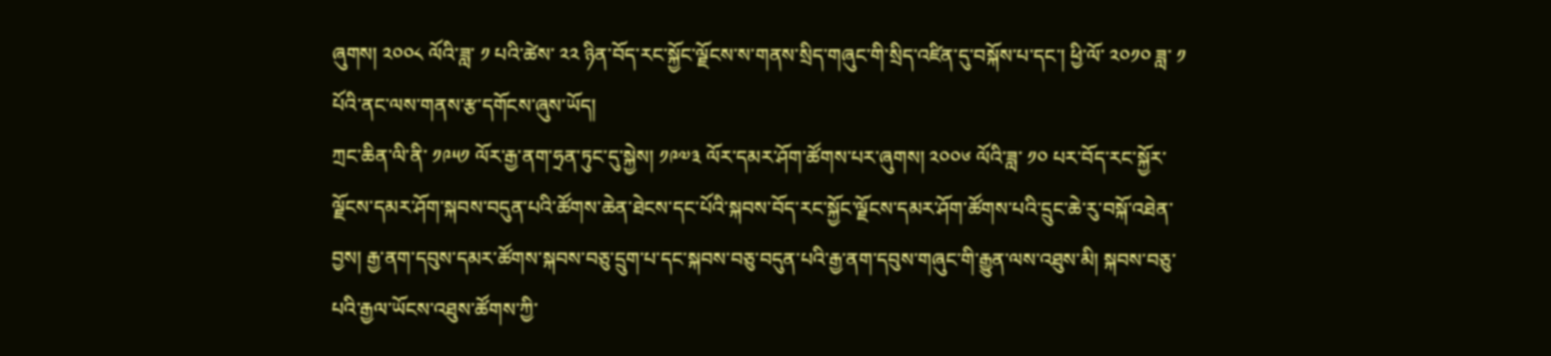ཞུགས། ༢༠༠༨ ལོའི་ཟླ་ ༡ པའི་ཚེས་ ༢༢ ཉིན་བོད་རང་སྐྱོང་ལྗོངས་ས་གནས་སྲིད་གཞུང་གི་སྲིད་འཛིན་དུ་བསྐོས་པ་དང་། ཕྱི་ལོ་ ༢༠༡༠ ཟླ་ ༡ པོའི་ནང་ལས་གནས་རྩ་དགོངས་ཞུས་ཡོད།
ཀྲང་ཆིན་ལི་ནི་ ༡༩༥༡ ལོར་རྒྱ་ནག་ཧྲན་ཏུང་དུ་སྐྱེས། ༡༩༧༣ ལོར་དམར་ཤོག་ཚོགས་པར་ཞུགས། ༢༠༠༦ ལོའི་ཟླ་ ༡༠ པར་བོད་རང་སྐྱོར་ལྗོངས་དམར་ཤོག་སྐབས་བདུན་པའི་ཚོགས་ཆེན་ཐེངས་དང་པོའི་སྐབས་བོད་རང་སྐྱོང་ལྗོངས་དམར་ཤོག་ཚོགས་པའི་དྲུང་ཆེ་རུ་བསྐོ་འཐེན་བྱས། རྒྱ་ནག་དབུས་དམར་ཚོགས་སྐབས་བཅུ་དྲུག་པ་དང་སྐབས་བཅུ་བདུན་པའི་རྒྱ་ནག་དབུས་གཞུང་གི་རྒྱུན་ལས་འཐུས་མི། སྐབས་བཅུ་པའི་རྒྱལ་ཡོངས་འཐུས་ཚོགས་ཀྱི་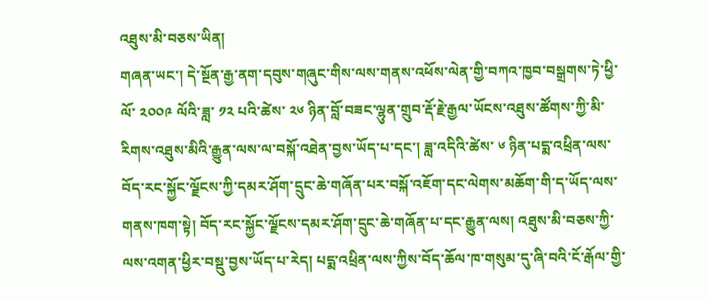འཐུས་མི་བཅས་ཡིན།
གཞན་ཡང་། དེ་སྔོན་རྒྱ་ནག་དབུས་གཞུང་གིས་ལས་གནས་འཕོས་ལེན་གྱི་བཀའ་ཁྱབ་བསྒྲགས་ཏེ་ཕྱི་ལོ་ ༢༠༠༩ ལོའི་ཟླ་ ༡༢ པའི་ཚེས་ ༢༦ ཉིན་བློ་བཟང་ལྷུན་གྲུབ་རྡོ་རྗེ་རྒྱལ་ཡོངས་འཐུས་ཚོགས་ཀྱི་མི་རིགས་འཐུས་མིའི་རྒྱུན་ལས་ལ་བསྐོ་འཐེན་བྱས་ཡོད་པ་དང་། ཟླ་འདིའི་ཚེས་ ༦ ཉིན་པདྨ་འཕྲིན་ལས་བོད་རང་སྐྱོང་ལྗོངས་ཀྱི་དམར་ཤོག་དྲུང་ཆེ་གཞོན་པར་བསྐོ་འཇོག་དང་ལེགས་མཆོག་གི་ད་ཡོད་ལས་གནས་ཁག་སྟེ། བོད་རང་སྐྱོང་ལྗོངས་དམར་ཤོག་དྲུང་ཆེ་གཞོན་པ་དང་རྒྱུན་ལས། འཐུས་མི་བཅས་ཀྱི་ལས་འགན་ཕྱིར་བསྡུ་བྱས་ཡོད་པ་རེད། པདྨ་འཕྲིན་ལས་ཀྱིས་བོད་ཆོལ་ཁ་གསུམ་དུ་ཞི་བའི་ངོ་རྒོལ་གྱི་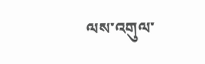ལས་འགུལ་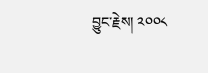བྱུང་རྗེས། ༢༠༠༨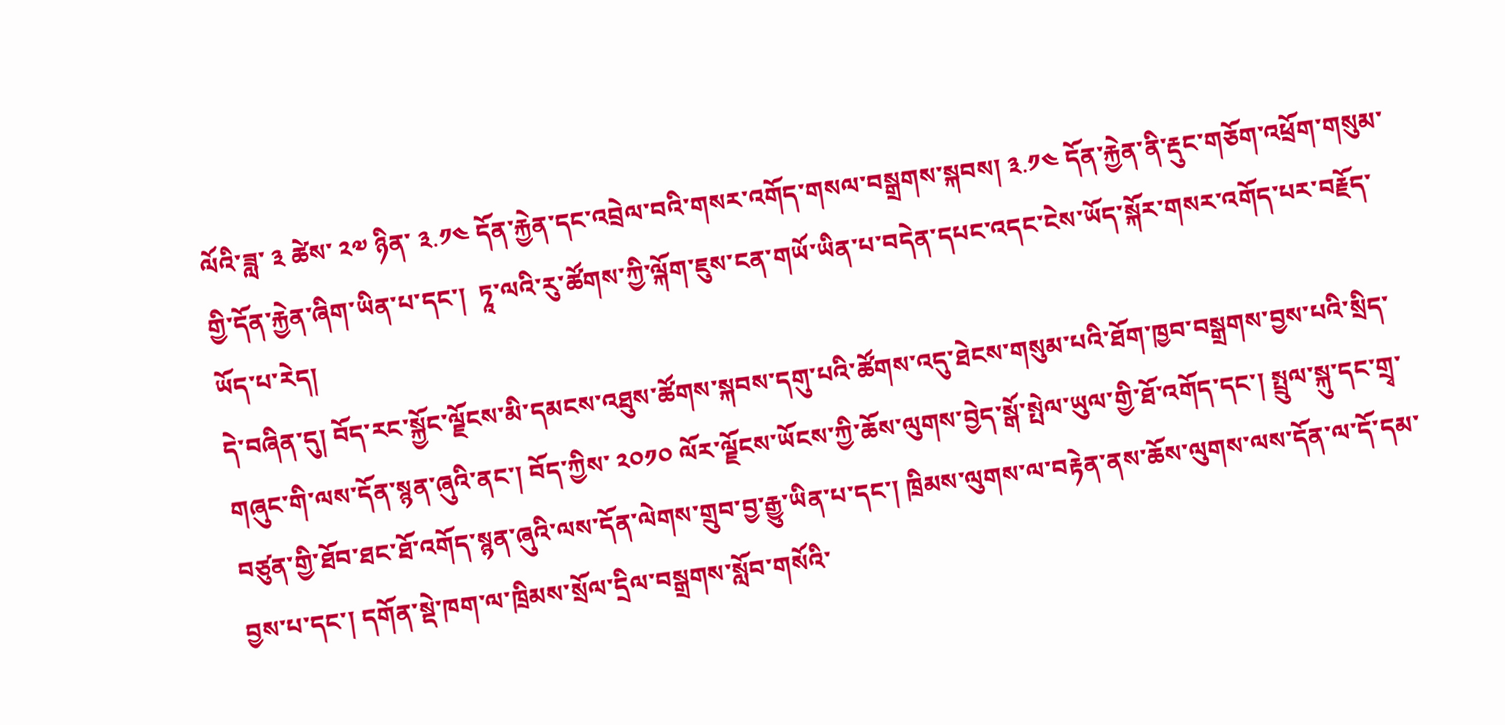ལོའི་ཟླ་ ༣ ཚེས་ ༢༧ ཉིན་ ༣.༡༤ དོན་རྐྱེན་དང་འབྲེལ་བའི་གསར་འགོད་གསལ་བསྒྲགས་སྐབས། ༣.༡༤ དོན་རྐྱེན་ནི་རྡུང་གཅོག་འཕྲོག་གསུམ་གྱི་དོན་རྐྱེན་ཞིག་ཡིན་པ་དང་།  ཏཱ་ལའི་རུ་ཚོགས་ཀྱི་ལྐོག་ཇུས་ངན་གཡོ་ཡིན་པ་བདེན་དཔང་འདང་ངེས་ཡོད་སྐོར་གསར་འགོད་པར་བརྗོད་ཡོད་པ་རེད།
དེ་བཞིན་དུ། བོད་རང་སྐྱོང་ལྗོངས་མི་དམངས་འཐུས་ཚོགས་སྐབས་དགུ་པའི་ཚོགས་འདུ་ཐེངས་གསུམ་པའི་ཐོག་ཁྱབ་བསྒྲགས་བྱས་པའི་སྲིད་གཞུང་གི་ལས་དོན་སྙན་ཞུའི་ནང་། བོད་ཀྱིས་ ༢༠༡༠ ལོར་ལྗོངས་ཡོངས་ཀྱི་ཆོས་ལུགས་བྱེད་སྒོ་སྤེལ་ཡུལ་གྱི་ཐོ་འགོད་དང་། སྤྲུལ་སྐུ་དང་གྲྭ་བཙུན་གྱི་ཐོབ་ཐང་ཐོ་འགོད་སྙན་ཞུའི་ལས་དོན་ལེགས་གྲུབ་བྱ་རྒྱུ་ཡིན་པ་དང་། ཁྲིམས་ལུགས་ལ་བརྟེན་ནས་ཆོས་ལུགས་ལས་དོན་ལ་དོ་དམ་བྱས་པ་དང་། དགོན་སྡེ་ཁག་ལ་ཁྲིམས་སྲོལ་དྲིལ་བསྒྲགས་སློབ་གསོའི་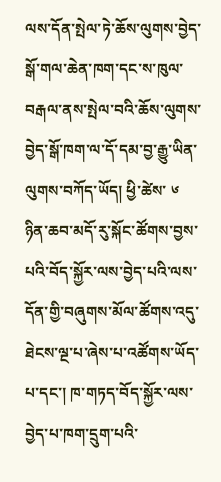ལས་དོན་སྤེལ་ཏེ་ཆོས་ལུགས་བྱེད་སྒོ་གལ་ཆེན་ཁག་དང་ས་ཁུལ་བརྒལ་ནས་སྤེལ་བའི་ཆོས་ལུགས་བྱེད་སྒོ་ཁག་ལ་དོ་དམ་བྱ་རྒྱུ་ཡིན་ལུགས་བཀོད་ཡོད། ཕྱི་ཚེས་ ༦ ཉིན་ཆབ་མདོ་རུ་སྐོང་ཚོགས་བྱས་པའི་བོད་སྐྱོར་ལས་བྱེད་པའི་ལས་དོན་གྱི་བཞུགས་མོལ་ཚོགས་འདུ་ཐེངས་ལྔ་པ་ཞེས་པ་འཚོགས་ཡོད་པ་དང་། ཁ་གཏད་བོད་སྐྱོར་ལས་བྱེད་པ་ཁག་དྲུག་པའི་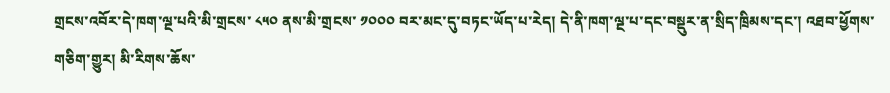གྲངས་འབོར་དེ་ཁག་ལྔ་པའི་མི་གྲངས་ ༨༥༠ ནས་མི་གྲངས་ ༡༠༠༠ བར་མང་དུ་བཏང་ཡོད་པ་རེད། དེ་ནི་ཁག་ལྔ་པ་དང་བསྡུར་ན་སྲིད་ཁྲིམས་དང་། འཐབ་ཕྱོགས་གཅིག་གྱུར། མི་རིགས་ཆོས་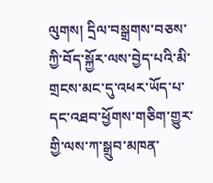ལུགས། དྲིལ་བསྒྲགས་བཅས་ཀྱི་བོད་སྐྱོར་ལས་བྱེད་པའི་མི་གྲངས་མང་དུ་འཕར་ཡོད་པ་དང་འཐབ་ཕྱོགས་གཅིག་གྱུར་གྱི་ལས་ཀ་སྒྲུབ་མཁན་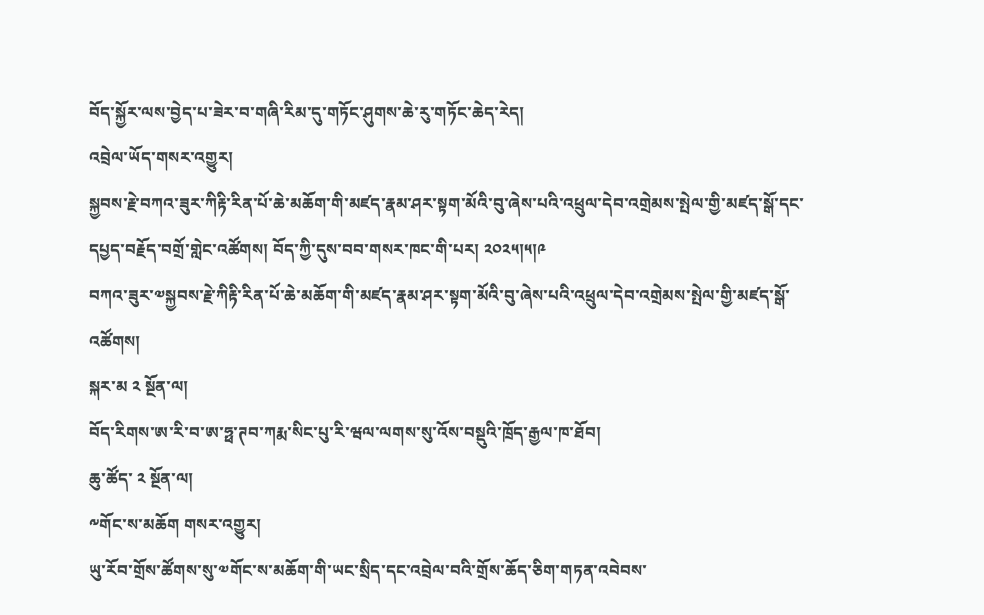བོད་སྐྱོར་ལས་བྱེད་པ་ཟེར་བ་གཞི་རིམ་དུ་གཏོང་ཤུགས་ཆེ་རུ་གཏོང་ཆེད་རེད།
འབྲེལ་ཡོད་གསར་འགྱུར།
སྐྱབས་རྗེ་བཀའ་ཟུར་ཀིརྟི་རིན་པོ་ཆེ་མཆོག་གི་མཛད་རྣམ་ཤར་སྟག་མོའི་བུ་ཞེས་པའི་འཕྲུལ་དེབ་འགྲེམས་སྤེལ་གྱི་མཛད་སྒོ་དང་དཔྱད་བརྗོད་བགྲོ་གླེང་འཚོགས། བོད་ཀྱི་དུས་བབ་གསར་ཁང་གི་པར། ༢༠༢༥།༥།༩
བཀའ་ཟུར་༧སྐྱབས་རྗེ་ཀིརྟི་རིན་པོ་ཆེ་མཆོག་གི་མཛད་རྣམ་ཤར་སྟག་མོའི་བུ་ཞེས་པའི་འཕྲུལ་དེབ་འགྲེམས་སྤེལ་གྱི་མཛད་སྒོ་འཚོགས།
སྐར་མ ༢ སྔོན་ལ།
བོད་རིགས་ཨ་རི་བ་ཨ་ཧྥ་ཊབ་ཀརྨ་སིང་པུ་རི་ཝལ་ལགས་སུ་འོས་བསྡུའི་ཁྲོད་རྒྱལ་ཁ་ཐོབ།
ཆུ་ཚོད་ ༢ སྔོན་ལ།
༸གོང་ས་མཆོག གསར་འགྱུར།
ཡུ་རོབ་གྲོས་ཚོགས་སུ་༧གོང་ས་མཆོག་གི་ཡང་སྲིད་དང་འབྲེལ་བའི་གྲོས་ཆོད་ཅིག་གཏན་འབེབས་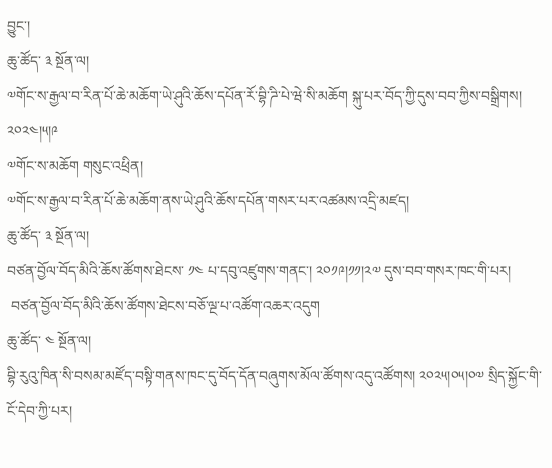བྱུང་།
ཆུ་ཚོད་ ༣ སྔོན་ལ།
༧གོང་ས་རྒྱལ་བ་རིན་པོ་ཆེ་མཆོག་ཡེ་ཤུའི་ཆོས་དཔོན་རོ་བྷི་ཌི་པེ་ཝེ་སི་མཆོག སྐུ་པར་བོད་ཀྱི་དུས་བབ་ཀྱིས་བསྒྲིགས། ༢༠༢༤།༥།༩
༧གོང་ས་མཆོག གསུང་འཕྲིན།
༧གོང་ས་རྒྱལ་བ་རིན་པོ་ཆེ་མཆོག་ནས་ཡེ་ཤུའི་ཆོས་དཔོན་གསར་པར་འཚམས་འདྲི་མཛད།
ཆུ་ཚོད་ ༣ སྔོན་ལ།
བཙན་བྱོལ་བོད་མིའི་ཆོས་ཚོགས་ཐེངས་ ༡༤ པ་དབུ་འཛུགས་གནང་། ༢༠༡༩།༡༡།༢༧ དུས་བབ་གསར་ཁང་གི་པར།
 བཙན་བྱོལ་བོད་མིའི་ཆོས་ཚོགས་ཐེངས་བཅོ་ལྔ་པ་འཚོག་འཆར་འདུག
ཆུ་ཚོད་ ༤ སྔོན་ལ།
བྷི་རུའུ་ཁིན་སི་བསམ་མཛོད་བསྟི་གནས་ཁང་དུ་བོད་དོན་བཞུགས་མོལ་ཚོགས་འདུ་འཚོགས། ༢༠༢༥།༠༥།༠༧ སྲིད་སྐྱོང་གི་ངོ་དེབ་ཀྱི་པར།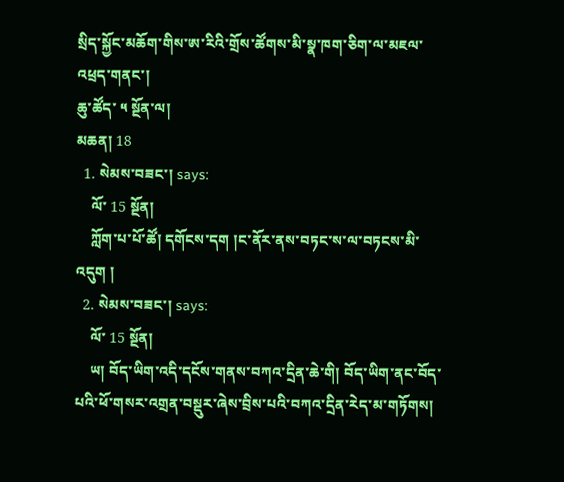སྲིད་སྐྱོང་མཆོག་གིས་ཨ་རིའི་གྲོས་ཚོགས་མི་སྣ་ཁག་ཅིག་ལ་མཇལ་འཕྲད་གནང་།
ཆུ་ཚོད་ ༥ སྔོན་ལ།
མཆན། 18
  1. སེམས་བཟང་། says:
    ལོ་ 15 སྔོན།
    ཀློག་པ་པོ་ཚོ། དགོངས་དག །ང་ནོར་ནས་བཏང་ས་ལ་བཏངས་མི་འདུག །
  2. སེམས་བཟང་། says:
    ལོ་ 15 སྔོན།
    ཡ། བོད་ཡིག་འདི་དངོས་གནས་བཀའ་དྲིན་ཆེ་གི། བོད་ཡིག་ནང་བོད་པའི་ཕོ་གསར་འགྲན་བསྡུར་ཞེས་བྲིས་པའི་བཀའ་དྲིན་རེད་མ་གཏོགས།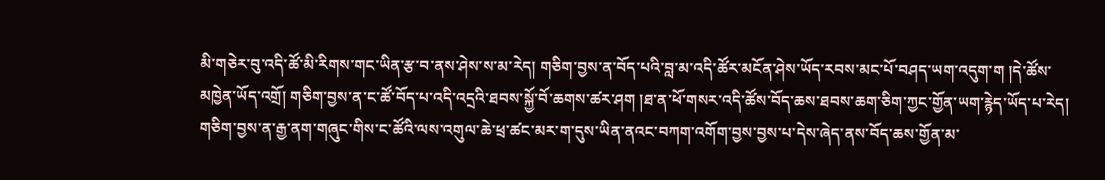མི་གཅེར་བུ་འདི་ཚོ་མི་རིགས་གང་ཡིན་རྩ་བ་ནས་ཤེས་ས་མ་རེད། གཅིག་བྱས་ན་བོད་པའི་བླ་མ་འདི་ཚོར་མངོན་ཤེས་ཡོད་རབས་མང་པོ་བཤད་ཡག་འདུག་ག །དེ་ཚོས་མཁྱེན་ཡོད་འགྲོ། གཅིག་བྱས་ན་ང་ཚོ་བོད་པ་འདི་འདྲའི་ཐབས་སྐྱོ་བོ་ཆགས་ཚར་ཤག །ཐ་ན་ཕོ་གསར་འདི་ཚོས་བོད་ཆས་ཐབས་ཆག་ཅིག་ཀྱང་གྱོན་ཡག་རྙེད་ཡོད་པ་རེད། གཅིག་བྱས་ན་རྒྱ་ནག་གཞུང་གིས་ང་ཚོའི་ལས་འགུལ་ཆེ་ཕྲ་ཚང་མར་ག་དུས་ཡིན་ནའང་བཀག་འགོག་བྱས་བྱས་པ་དེས་ཞེད་ནས་བོད་ཆས་གྱོན་མ་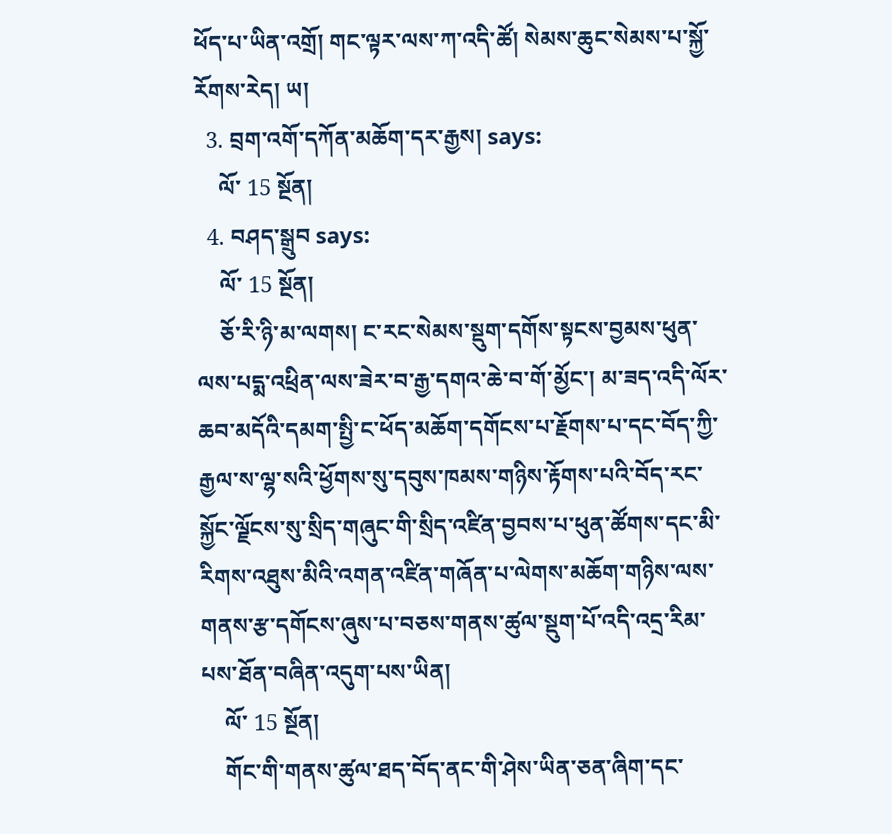ཕོད་པ་ཡིན་འགྲོ། གང་ལྟར་ལས་ཀ་འདི་ཚོ། སེམས་ཆུང་སེམས་པ་སྐྱོ་རོགས་རེད། ཡ།
  3. བྲག་འགོ་དཀོན་མཆོག་དར་རྒྱས། says:
    ལོ་ 15 སྔོན།
  4. བཤད་སྒྲུབ says:
    ལོ་ 15 སྔོན།
    ཅོ་རི་ཉི་མ་ལགས། ང་རང་སེམས་སྡུག་དགོས་སྟངས་བྱམས་ཕུན་ལས་པདྨ་འཕྲིན་ལས་ཟེར་བ་རྒྱ་དགའ་ཆེ་བ་གོ་མྱོང་། མ་ཟད་འདི་ལོར་ཆབ་མདོའི་དམག་སྤྱི་ང་ཕོད་མཆོག་དགོངས་པ་རྗོགས་པ་དང་བོད་ཀྱི་རྒྱལ་ས་ལྷ་སའི་ཕྱོགས་སུ་དབུས་ཁམས་གཉིས་རྟོགས་པའི་བོད་རང་སྐྱོང་ལྗོངས་སུ་སྲིད་གཞུང་གི་སྲིད་འཛིན་བྱབས་པ་ཕུན་ཚོགས་དང་མི་རིགས་འཐུས་མིའི་འགན་འཛིན་གཞོན་པ་ལེགས་མཆོག་གཉིས་ལས་གནས་རྩ་དགོངས་ཞུས་པ་བཅས་གནས་ཚུལ་སྡུག་པོ་འདི་འདྲ་རིམ་པས་ཐོན་བཞིན་འདུག་པས་ཡིན།
    ལོ་ 15 སྔོན།
    གོང་གི་གནས་ཚུལ་ཐད་བོད་ནང་གི་ཤེས་ཡིན་ཅན་ཞིག་དང་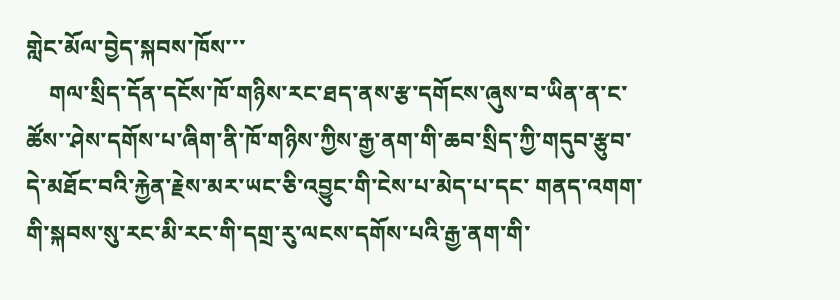གླེང་མོལ་བྱེད་སྐབས་ཁོས་་་
    གལ་སྲིད་དོན་དངོས་ཁོ་གཉིས་རང་ཐད་ནས་རྩ་དགོངས་ཞུས་བ་ཡིན་ན་ང་ཚོས་་ཤེས་དགོས་པ་ཞིག་ནི་ཁོ་གཉིས་ཀྱིས་རྒྱ་ནག་གི་ཆབ་སྲིད་ཀྱི་གདུབ་རྩུབ་དེ་མཐོང་བའི་རྐྱེན་རྗེས་མར་ཡང་ཅི་འབྱུང་གི་ངེས་པ་མེད་པ་དང་ གནད་འགག་གི་སྐབས་སུ་རང་མི་རང་གི་དགྲ་རུ་ལངས་དགོས་པའི་རྒྱ་ནག་གི་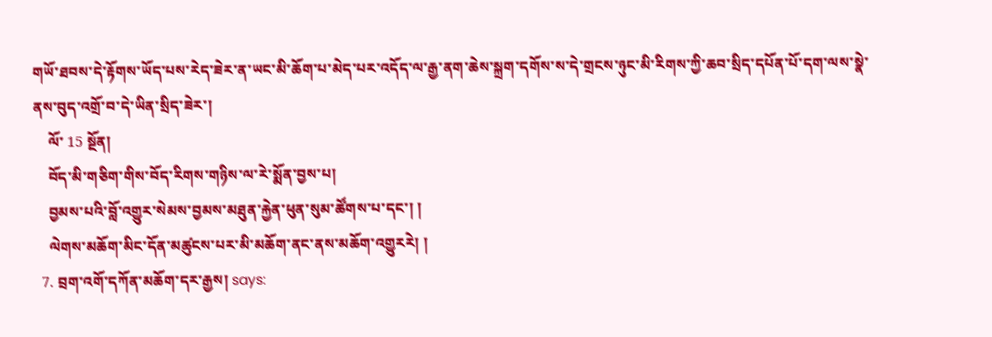གཡོ་ཐབས་དེ་རྟོགས་ཡོད་པས་རེད་ཟེར་ན་ཡང་མི་ཆོག་པ་མེད་པར་འདོད་ལ་རྒྱ་ནག་ཆེས་སྐྲག་དགོས་ས་དེ་གྲངས་ཉུང་མི་རིགས་ཀྱི་ཆབ་སྲིད་དཔོན་པོ་དག་ལས་སྣེ་ནས་བུད་འགྲོ་བ་དེ་ཡིན་སྲིད་ཟེར་།
    ལོ་ 15 སྔོན།
    བོད་མི་གཅིག་གིས་བོད་རིགས་གཉིས་ལ་རེ་སྨོན་བྱས་པ།
    བྱམས་པའི་བློ་འགྱུར་སེམས་བྱམས་མཐུན་རྐྱེན་ཕུན་སུམ་ཚོགས་པ་དང་། །
    ལེགས་མཆོག་མིང་དོན་མཚུངས་པར་མི་མཆོག་ནང་ནས་མཆོག་འགྱུརརེ། །
  7. བྲག་འགོ་དཀོན་མཆོག་དར་རྒྱས། says: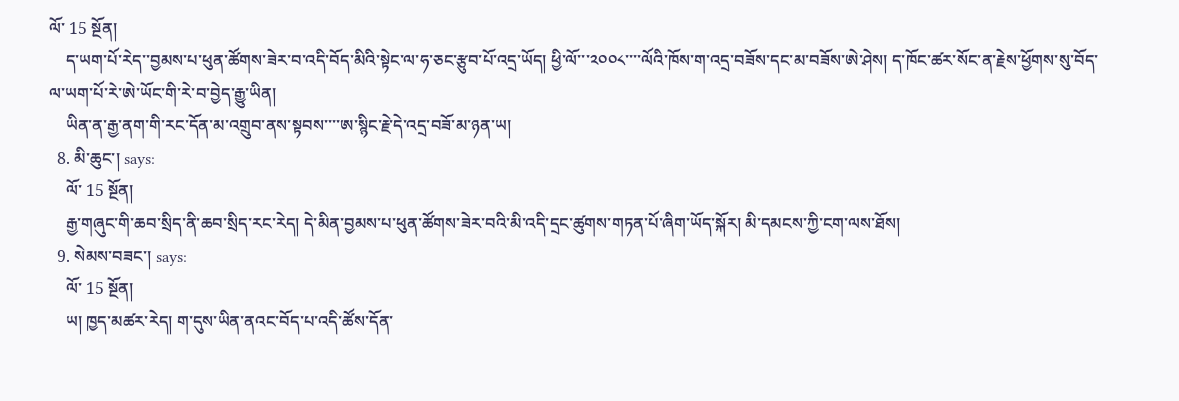ལོ་ 15 སྔོན།
    ད་ཡག་པོ་རེད་་བྱམས་པ་ཕུན་ཚོགས་ཟེར་བ་འདི་བོད་མིའི་སྟེང་ལ་ཧ་ཅང་རྩུབ་པོ་འདྲ་ཡོད། ཕྱི་ལོ་་་༢༠༠༨་་་་ལོའི་ཁོས་ག་འདྲ་བཟོས་དང་མ་བཟོས་ཨེ་ཤེས། ད་ཁོང་ཚར་སོང་ན་རྗེས་ཕྱོགས་སུ་བོད་ལ་ཡག་པོ་རེ་ཨེ་ཡོང་གི་རེ་བ་བྱེད་རྒྱུ་ཡིན།
    ཡིན་ན་རྒྱ་ནག་གི་རང་དོན་མ་འགྲུབ་ནས་སྟབས་་་་ཨ་སྙིང་རྗེ་དེ་འདྲ་བཟོ་མ་ཉན་ཡ།
  8. མི་ཆུང་། says:
    ལོ་ 15 སྔོན།
    རྒྱ་གཞུང་གི་ཆབ་སྲིད་ནི་ཆབ་སྲིད་རང་རེད། དེ་མིན་བྱམས་པ་ཕུན་ཚོགས་ཟེར་བའི་མི་འདི་དྲང་ཚུགས་གཏན་པོ་ཞིག་ཡོད་སྐོར། མི་དམངས་ཀྱི་ངག་ལས་ཐོས།
  9. སེམས་བཟང་། says:
    ལོ་ 15 སྔོན།
    ཡ། ཁྱད་མཚར་རེད། ག་དུས་ཡིན་ནའང་བོད་པ་འདི་ཚོས་དོན་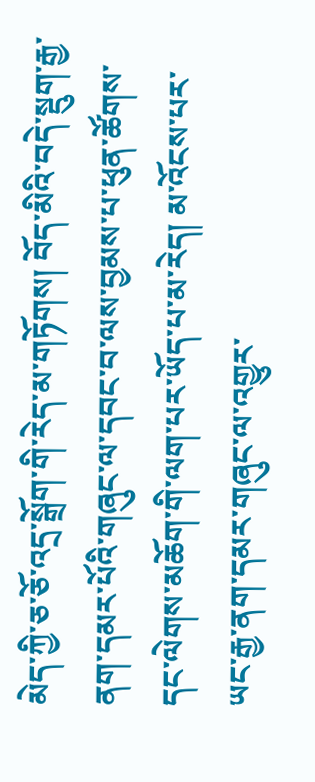མེད་ཀྱི་ཅ་ཅོ་འདྲ་སྒྲོག་གི་རེད་མ་གཏོགས། བོད་མིའི་བདེ་སྡུག་རྒྱ་ནག་དམར་པོའི་གཞུང་ལ་དབང་བ་ལས་བྱམས་པ་ཕུན་ཚོགས་དང་ལེགས་མཆོག་གི་ལག་པར་ཡོད་པ་མ་རེད། མ་འོངས་པར་ཡང་རྒྱ་ནག་དམར་གཞུང་ལ་འགྱུར་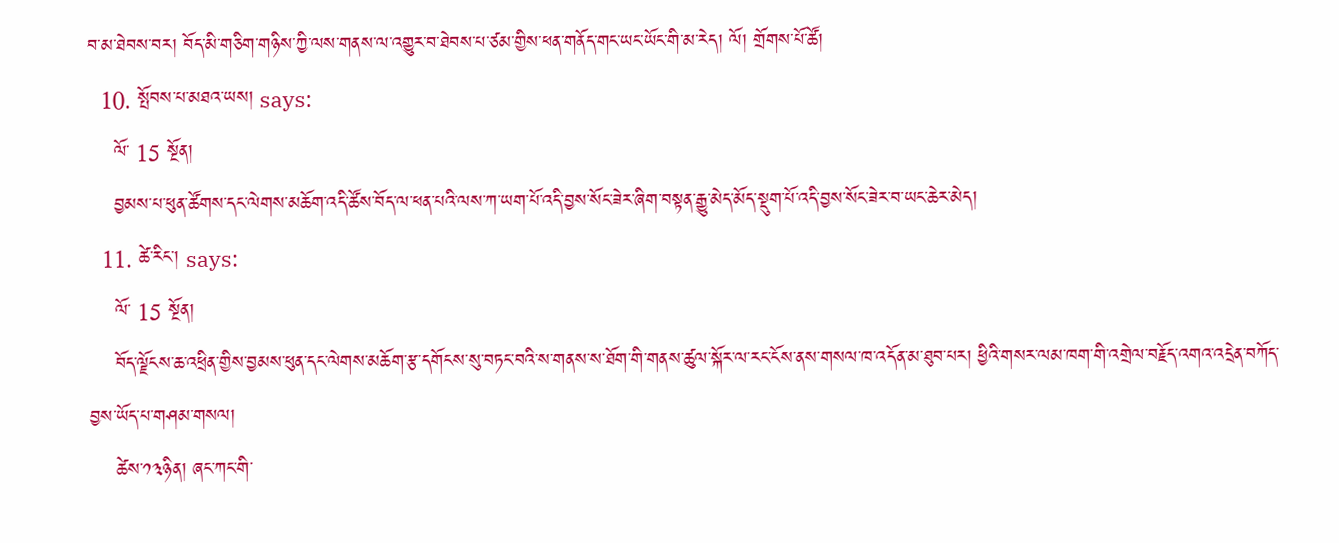བ་མ་ཐེབས་བར། བོད་མི་གཅིག་གཉིས་ཀྱི་ལས་གནས་ལ་འགྱུར་བ་ཐེབས་པ་ཙམ་གྱིས་ཕན་གནོད་གང་ཡང་ཡོང་གི་མ་རེད། ལོ། གྲོགས་པོ་ཚོ།
  10. སྤོབས་པ་མཐའ་ཡས། says:
    ལོ་ 15 སྔོན།
    བྱམས་པ་ཕུན་ཚོགས་དང་ལེགས་མཆོག་འདི་ཚོས་བོད་ལ་ཕན་པའི་ལས་ཀ་ཡག་པོ་འདི་བྱས་སོང་ཟེར་ཞིག་བསྟན་རྒྱུ་མེད་མོད་སྡུག་པོ་འདི་བྱས་སོང་ཟེར་བ་ཡང་ཆེར་མེད།
  11. ཚེ་རིང་། says:
    ལོ་ 15 སྔོན།
    བོད་ལྗོངས་ཆ་འཕྲིན་གྱིས་བྱམས་ཕུན་དང་ལེགས་མཆོག་རྩ་དགོངས་སུ་བཏང་བའི་ས་གནས་ས་ཐོག་གི་གནས་ཚུལ་སྐོར་ལ་རང་ངོས་ནས་གསལ་ཁ་འདོན་མ་ཐུབ་པར། ཕྱིའི་གསར་ལམ་ཁག་གི་འགྲེལ་བརྗོད་འགའ་འདྲེན་བཀོད་བྱས་ཡོད་པ་གཤམ་གསལ།
    ཚེས་༡༣ཉིན། ཞང་ཀང་གི་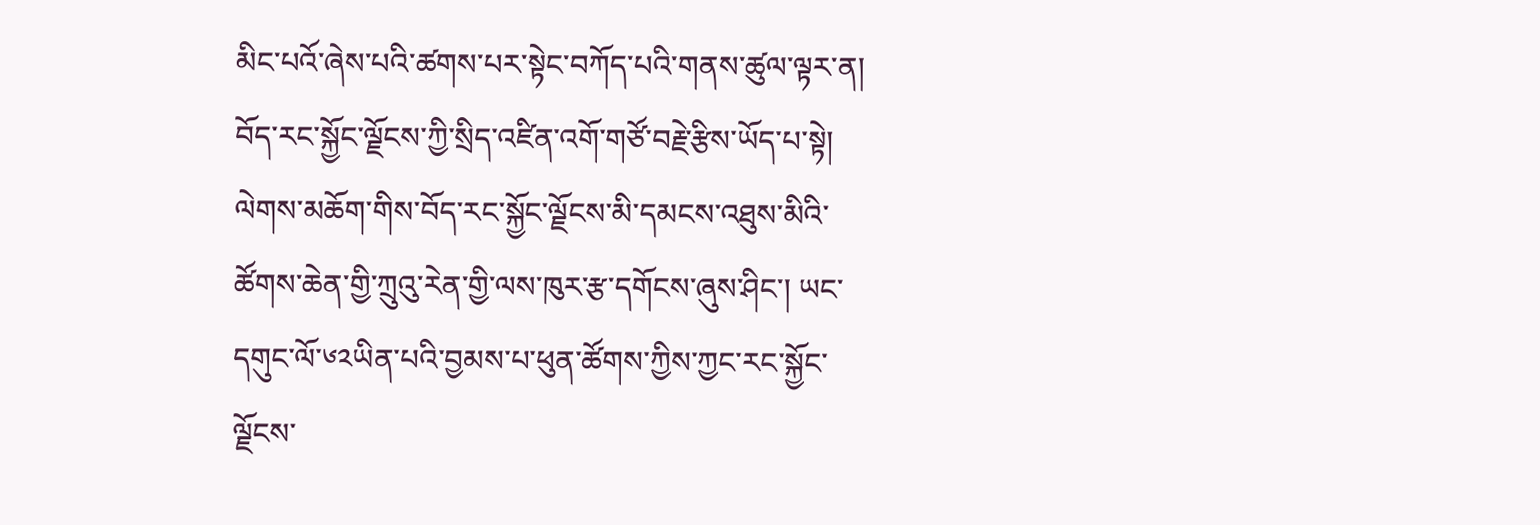མིང་པའོ་ཞེས་པའི་ཚགས་པར་སྟེང་བཀོད་པའི་གནས་ཚུལ་ལྟར་ན། བོད་རང་སྐྱོང་ལྗོངས་ཀྱི་སྲིད་འཛིན་འགོ་གཙོ་བརྗེ་རྩིས་ཡོད་པ་སྟེ། ལེགས་མཆོག་གིས་བོད་རང་སྐྱོང་ལྗོངས་མི་དམངས་འཐུས་མིའི་ཚོགས་ཆེན་གྱི་ཀྲུའུ་རེན་གྱི་ལས་ཁུར་རྩ་དགོངས་ཞུས་ཤིང་། ཡང་དགུང་ལོ་༦༢ཡིན་པའི་བྱམས་པ་ཕུན་ཚོགས་ཀྱིས་ཀྱང་རང་སྐྱོང་ལྗོངས་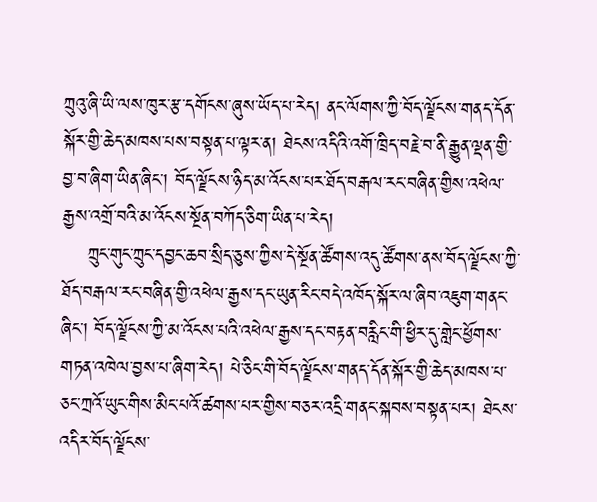ཀྲུའུ་ཞི་ཡི་ལས་ཁུར་རྩ་དགོངས་ཞུས་ཡོད་པ་རེད། ནང་ལོགས་ཀྱི་བོད་ལྗོངས་གནད་དོན་སྐོར་གྱི་ཆེད་མཁས་པས་བསྟན་པ་ལྟར་ན། ཐེངས་འདིའི་འགོ་ཁྲིད་བརྗེ་བ་ནི་རྒྱུན་ལྡན་གྱི་བྱ་བ་ཞིག་ཡིན་ཞིང་། བོད་ལྗོངས་ཉིད་མ་འོངས་པར་ཐོད་བརྒལ་རང་བཞིན་གྱིས་འཕེལ་རྒྱས་འགྲོ་བའི་མ་འོངས་སྔོན་བཀོད་ཅིག་ཡིན་པ་རེད།
    ཀྲུང་གུང་ཀྲུང་དབྱང་ཆབ་སྲིད་ཅུས་ཀྱིས་དེ་སྔོན་ཚོགས་འདུ་ཚོགས་ནས་བོད་ལྗོངས་ཀྱི་ཐོད་བརྒལ་རང་བཞིན་གྱི་འཕེལ་རྒྱས་དང་ཡུན་རིང་བདེ་འཁོད་སྐོར་ལ་ཞིབ་འཇུག་གནང་ཞིང་། བོད་ལྗོངས་ཀྱི་མ་འོངས་པའི་འཕེལ་རྒྱས་དང་བརྟན་བརླིང་གི་ཕྱིར་དུ་གླེང་ཕྱོགས་གཏན་འཁེལ་བྱས་པ་ཞིག་རེད། པེ་ཅིང་གི་བོད་ལྗོངས་གནད་དོན་སྐོར་གྱི་ཆེད་མཁས་པ་ཅང་ཀྲའོ་ཡུང་གིས་མིང་པའོ་ཚགས་པར་གྱིས་བཅར་འདྲི་གནང་སྐབས་བསྟན་པར། ཐེངས་འདིར་བོད་ལྗོངས་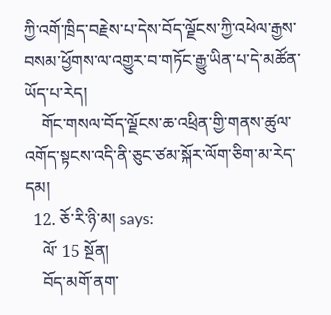ཀྱི་འགོ་ཁྲིད་བརྗེས་པ་དེས་བོད་ལྗོངས་ཀྱི་འཕེལ་རྒྱས་བསམ་ཕྱོགས་ལ་འགྱུར་བ་གཏོང་རྒྱུ་ཡིན་པ་དེ་མཚོན་ཡོད་པ་རེད།
    གོང་གསལ་བོད་ལྗོངས་ཆ་འཕྲིན་གྱི་གནས་ཚུལ་འགོད་སྟངས་འདི་ནི་ཅུང་ཙམ་སྐོར་ལོག་ཅིག་མ་རེད་དམ།
  12. ཅོ་རི་ཉི་མ། says:
    ལོ་ 15 སྔོན།
    བོད་མགོ་ནག་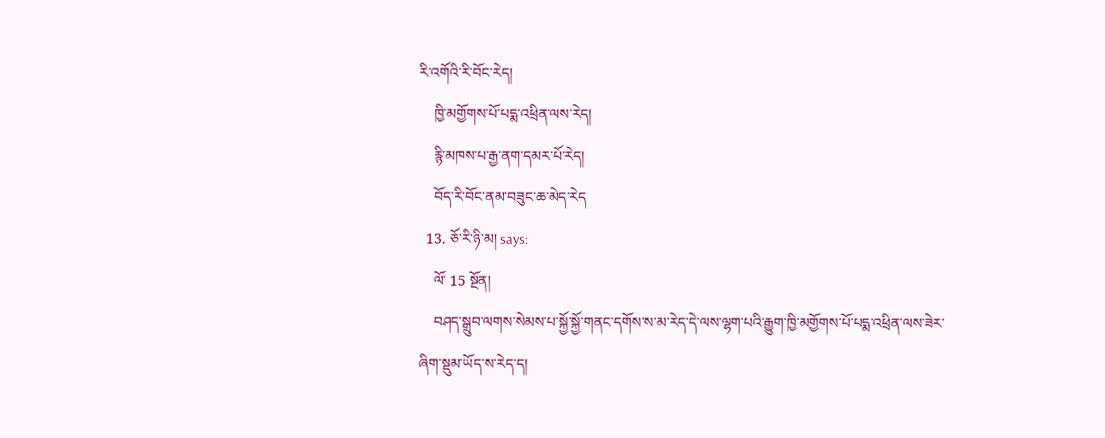རི་འགོའི་རི་བོང་རེད།
    ཁྱི་མགྱོགས་པོ་པདྨ་འཕྲིན་ལས་རེད།
    རྙི་མཁས་པ་རྒྱ་ནག་དམར་པོ་རེད།
    བོད་རི་བོང་ནམ་བཟུང་ཆ་མེད་རེད
  13. ཅོ་རི་ཉི་མ། says:
    ལོ་ 15 སྔོན།
    བཤད་སྒྲུབ་ལགས་སེམས་པ་སྐྱོ་སྐྱོ་གནང་དགོས་ས་མ་རེད་དེ་ལས་ལྷག་པའི་རྒྱུག་ཁྱི་མགྱོགས་པོ་པདྨ་འཕྲིན་ལས་ཟེར་ཞིག་སྡུམ་ཡོད་ས་རེད་ད།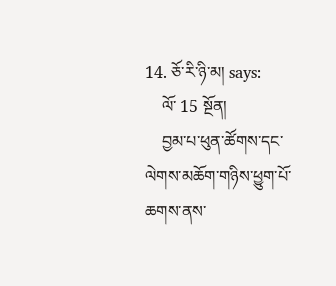14. ཅོ་རི་ཉི་མ། says:
    ལོ་ 15 སྔོན།
    བྱམ་པ་ཕུན་ཚོགས་དང་ལེགས་མཆོག་གཉིས་ཕྱུག་པོ་ཆགས་ནས་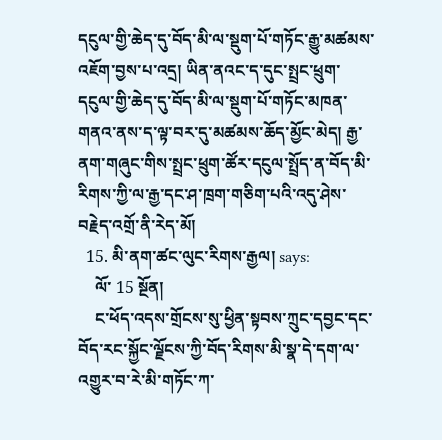དངུལ་གྱི་ཆེད་དུ་བོད་མི་ལ་སྡུག་པོ་གཏོང་རྒྱུ་མཚམས་འཇོག་བྱས་པ་འདྲ། ཡིན་ནའང་ད་དུང་སྤྲང་ཕྲུག་དངུལ་གྱི་ཆེད་དུ་བོད་མི་ལ་སྡུག་པོ་གཏོང་མཁན་གནའ་ནས་ད་ལྟ་བར་དུ་མཚམས་ཆོད་མྱོང་མེད། རྒྱ་ནག་གཞུང་གིས་སྤྲང་ཕྲུག་ཚོར་དངུལ་སྤྲོད་ན་བོད་མི་རིགས་ཀྱི་ལ་རྒྱ་དང་ཤ་ཁྲག་གཅིག་པའི་འདུ་ཤེས་བརྗེད་འགྲོ་ནི་རེད་མོ།
  15. མི་ནག་ཚང་ལུང་རིགས་རྒྱལ། says:
    ལོ་ 15 སྔོན།
    ང་ཕོད་འདས་གྲོངས་སུ་ཕྱིན་སྟབས་ཀྲུང་དབྱང་དང་བོད་རང་སྐྱོང་ལྗོངས་ཀྱི་བོད་རིགས་མི་སྣ་དེ་དག་ལ་འགྱུར་བ་རེ་མི་གཏོང་ཀ་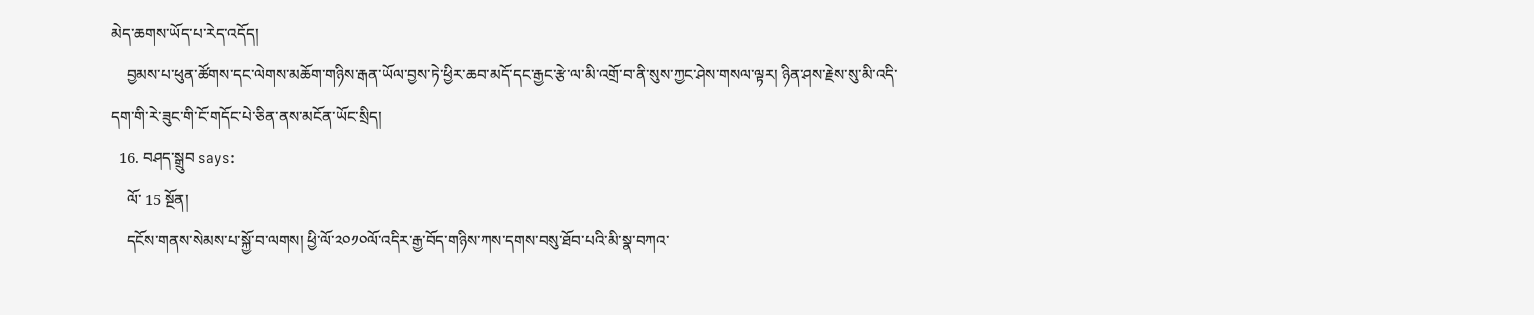མེད་ཆགས་ཡོད་པ་རེད་འདོད།
    བྱམས་པ་ཕུན་ཚོགས་དང་ལེགས་མཆོག་གཉིས་རྒན་ཡོལ་བྱས་ཏེ་ཕྱིར་ཆབ་མདོ་དང་རྒྱང་རྩེ་ལ་མི་འགྲོ་བ་ནི་སུས་ཀྱང་ཤེས་གསལ་ལྟར། ཉིན་ཤས་རྗེས་སུ་མི་འདི་དག་གི་རེ་ཟུང་གི་ངོ་གདོང་པེ་ཅིན་ནས་མངོན་ཡོང་སྲིད།
  16. བཤད་སྒྲུབ says:
    ལོ་ 15 སྔོན།
    དངོས་གནས་སེམས་པ་སྐྱོ་བ་ལགས། ཕྱི་ལོ་༢༠༡༠ལོ་འདིར་རྒྱ་བོད་གཉིས་ཀས་དགས་བསུ་ཐོབ་པའི་མི་སྣ་བཀའ་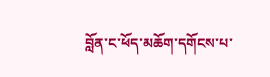བློན་ང་ཕོད་མཆོག་དགོངས་པ་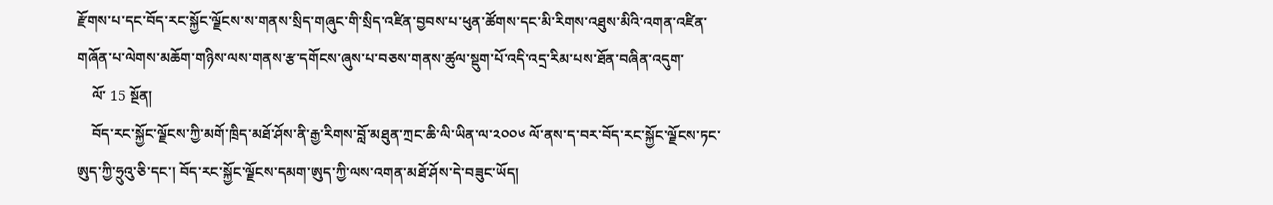རྫོགས་པ་དང་བོད་རང་སྐྱོང་ལྗོངས་ས་གནས་སྲིད་གཞུང་གི་སྲིད་འཛིན་བྱབས་པ་ཕུན་ཚོགས་དང་མི་རིགས་འཐུས་མིའི་འགན་འཛིན་གཞོན་པ་ལེགས་མཆོག་གཉིས་ལས་གནས་རྩ་དགོངས་ཞུས་པ་བཅས་གནས་ཚུལ་སྡུག་པོ་འདི་འདྲ་རིམ་པས་ཐོན་བཞིན་འདུག་
    ལོ་ 15 སྔོན།
    བོད་རང་སྐྱོང་ལྗོངས་ཀྱི་མགོ་ཁྲིད་མཐོ་ཤོས་ནི་རྒྱ་རིགས་བློ་མཐུན་ཀྲང་ཆི་ལི་ཡིན་ལ་༢༠༠༦ ལོ་ནས་ད་བར་བོད་རང་སྐྱོང་ལྗོངས་ཏང་ཨུད་ཀྱི་ཧྲུའུ་ཅི་དང་། བོད་རང་སྐྱོང་ལྗོངས་དམག་ཨུད་ཀྱི་ལས་འགན་མཐོ་ཤོས་དེ་བཟུང་ཡོད།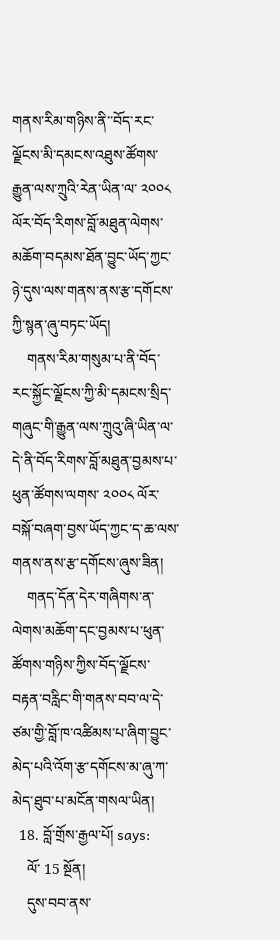གནས་རིམ་གཉིས་ནི་་བོད་རང་ལྗོངས་མི་དམངས་འཐུས་ཚོགས་རྒྱུན་ལས་ཀྲུའི་རེན་ཡིན་ལ་ ༢༠༠༨ ལོར་བོད་རིགས་བློ་མཐུན་ལེགས་མཆོག་བདམས་ཐོན་བྱུང་ཡོད་ཀྱང་ཉེ་དུས་ལས་གནས་ནས་རྩ་དགོངས་ཀྱི་སྙན་ཞུ་བཏང་ཡོད།
    གནས་རིམ་གསུམ་པ་ནི་བོད་རང་སྐྱོང་ལྗོངས་ཀྱི་མི་དམངས་སྲིད་གཞུང་གི་རྒྱུན་ལས་ཀྲུའུ་ཞི་ཡིན་ལ་དེ་ནི་བོད་རིགས་བློ་མཐུན་བྱམས་པ་ཕུན་ཚོགས་ལགས་ ༢༠༠༨ ལོར་བསྐོ་བཞག་བྱས་ཡོད་ཀྱང་ད་ཆ་ལས་གནས་ནས་རྩ་དགོངས་ཞུས་ཟིན།
    གནད་དོན་དེར་གཞིགས་ན་ལེགས་མཆོག་དང་བྱམས་པ་ཕུན་ཚོགས་གཉིས་ཀྱིས་བོད་ལྗོངས་བརྟན་བརླིང་གི་གནས་བབ་ལ་དེ་ཙམ་གྱི་བློ་ཁ་འཚིམས་པ་ཞིག་བྱུང་མེད་པའི་འོག་རྩ་དགོངས་མ་ཞུ་ཀ་མེད་ཐུབ་པ་མངོན་གསལ་ཡིན།
  18. བློ་གྲོས་རྒྱལ་པོ། says:
    ལོ་ 15 སྔོན།
    དུས་བབ་ནས་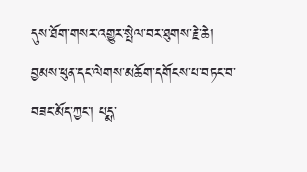དུས་ཐོག་གསར་འགྱུར་སྤེལ་བར་ཐུགས་རྗེ་ཆེ། བྱམས་ཕུན་དང་ལེགས་མཆོག་དགོངས་པ་བཏང་བ་བཟང་མོད་ཀྱང་། པདྨ་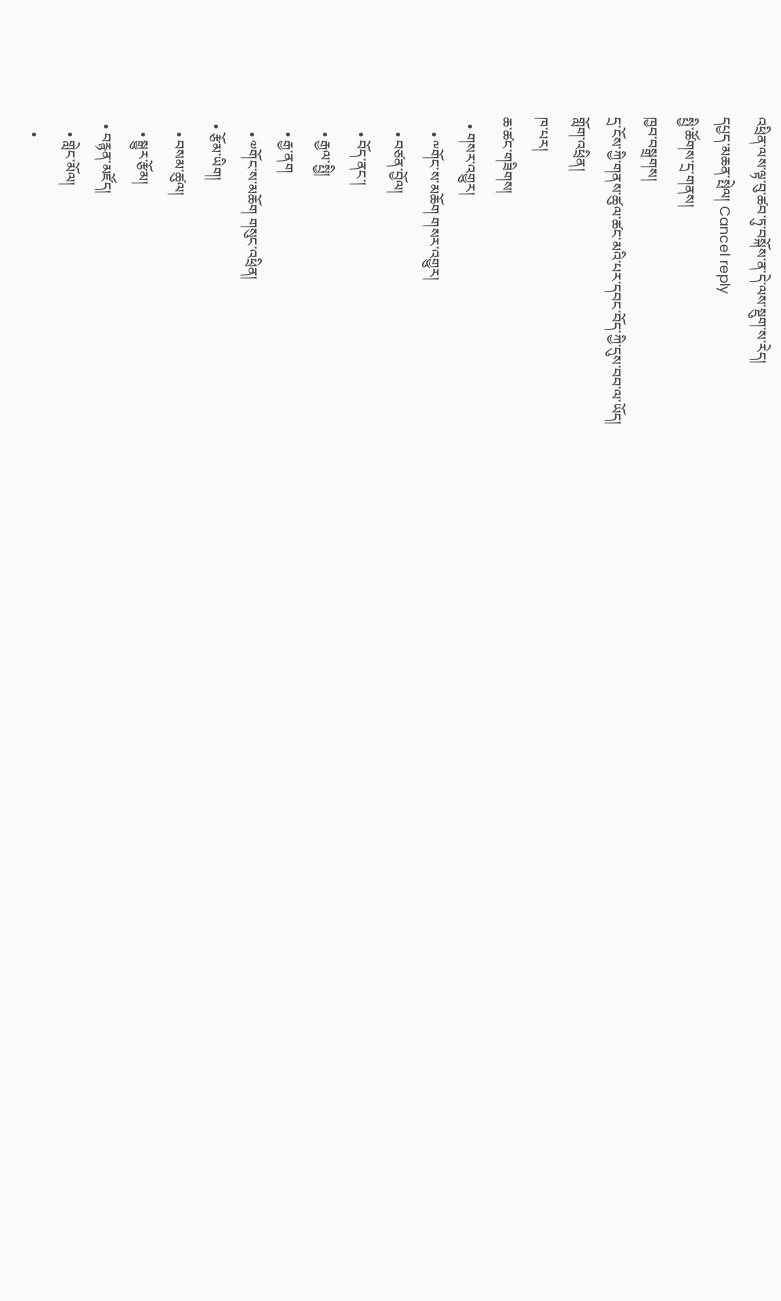འཕྲིན་ལས་ལྟ་བུ་ཚབ་ཏུ་བསྐོས་ན་དེ་ལས་སྡུག་ས་རེད།
དཔྱད་མཆན་སྤེལ། Cancel reply
སྤྱི་ཚོགས་དྲ་གནས།
ཁྱབ་བསྒྲགས།
དྲ་ངོས་ཀྱི་གནས་ཚུལ་ཚང་མའི་པར་དབང་བོད་ཀྱི་དུས་བབ་ལ་ཡོད།
གློག་འཕྲིན།
ཁ་པར།
ཆ་ཚང་གཟིགས།
  • གསར་འགྱུར།
    • ༸གོང་ས་མཆོག གསར་འགྱུར།
    • བཙན་བྱོལ།
    • བོད་ནང་།
    • རྒྱལ་སྤྱི།
    • རྒྱ་ནག
    • ༧གོང་ས་མཆོག གསུང་འཕྲིན།
  • རྩོམ་ཡིག།
    • བསམ་ཚུལ།
    • སྒྱུར་རྩོམ།
  • བརྙན་མཛོད།
    • གླེང་མོལ།
    •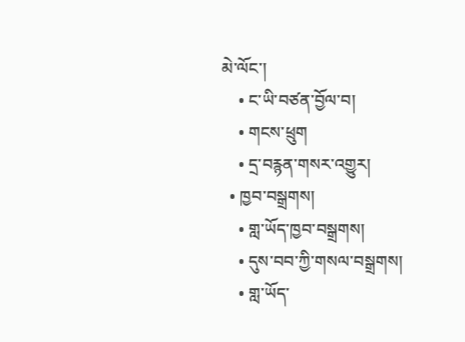མེ་ལོང་།
    • ང་ཡི་བཙན་བྱོལ་བ།
    • གངས་ཕྲུག
    • དྲ་བརྙན་གསར་འགྱུར།
  • ཁྱབ་བསྒྲགས།
    • གླ་ཡོད་ཁྱབ་བསྒྲགས།
    • དུས་བབ་ཀྱི་གསལ་བསྒྲགས།
    • གླ་ཡོད་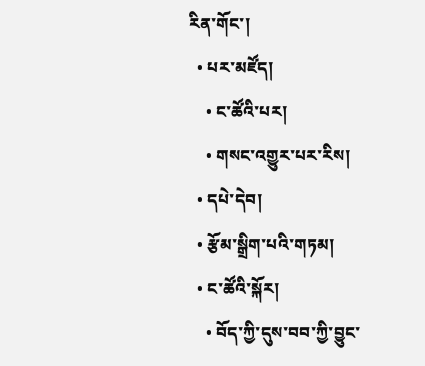རིན་གོང་།
  • པར་མཛོད།
    • ང་ཚོའི་པར།
    • གསང་འགྱུར་པར་རིས།
  • དཔེ་དེབ།
  • རྩོམ་སྒྲིག་པའི་གཏམ།
  • ང་ཚོའི་སྐོར།
    • བོད་ཀྱི་དུས་བབ་ཀྱི་བྱུང་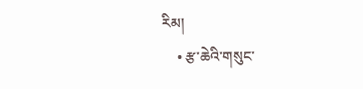རིམ།
    • རྩ་ཆེའི་གསུང་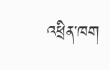འཕྲིན་ཁག